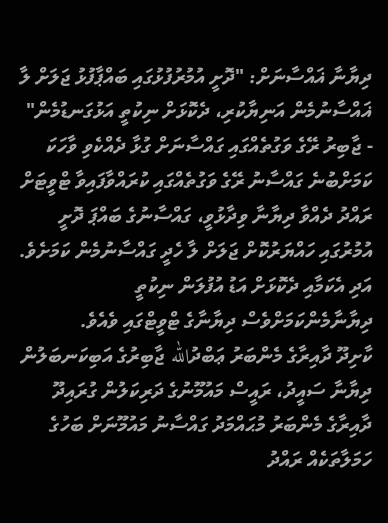ދިޔާނާ ޣައްސާނަށް: "ދޮށީ އުމުރުފުޅުގައި ބައްޕާފުޅު ޖަލަށް ލާ ޣައްސާނުމެން އަނިޔާކުރި، ދެކޮޅަށް ނިކުތީ އަޅުގަނޑުމެން"
- ޖާބިރު ރޭގެ ވަގުތެއްގައި ގައްސާނަށް ގުޅާ ދެއްކެވި ވާހަކަ ކަމަށްބުނެ ގައްސާނު ރޭގެ ވަގުތެއްގައި ކުރައްވާފައިވާ ޓްވީޓަށް ރައްދު ދެއްވާ ދިޔާނާ ވިދާޅުވީ، ގައްސާނުގެ ބައްޕަ ދޮށީ އުމުރުގައި ހައްޔަރުކޮށް ޖަލަށް ލާ ހެދީ ގައްސާނުމެން ކަމަށެވެ. އަދި އެކަމާއި ދެކޮޅަށް އަޑު އުފުލަން ނިކުތީ ދިޔާނާމެންކަމަށްވެސް ދިޔާނާގެ ޓްވީޓްގައި ވެއެވެ.
ކާށިދޫ ދާއިރާގެ މެންބަރު ޢަބްދުالله ޖާބިރުގެ އަބިކަނބަލުން ދިޔާނާ ސައީދު، ރައީސް މައުމޫނުގެ ދަރިކަލުން ގުރައިދޫ ދާއިރާގެ މެންބަރު މުޙައްމަދު ގައްސާނު މައުމޫނަށް ބަހުގެ ހަމަލާތަކެއް ރައްދު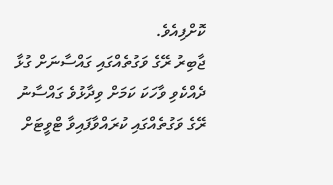ކޮށްފިއެވެ.
ޖާބިރު ރޭގެ ވަގުތެއްގައި ގައްސާނަށް ގުޅާ ދެއްކެވި ވާހަކަ ކަމަށް ވިދާޅުވެ ގައްސާނު ރޭގެ ވަގުތެއްގައި ކުރައްވާފައިވާ ޓްވީޓަށް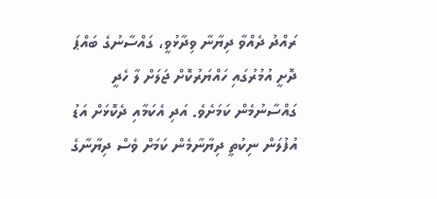ރައްދު ދެއްވާ ދިޔާނާ ވިދާޅުވީ، ގައްސާނުގެ ބައްޕަ ދޮށީ އުމުރުގައި ހައްޔަރުކޮށް ޖަލަށް ލާ ހެދީ ގައްސާނުމެން ކަމަށެވެ. އަދި އެކަމާއި ދެކޮޅަށް އަޑު އުފުލަން ނިކުތީ ދިޔާނާމެން ކަމަށް ވެސް ދިޔާނާގެ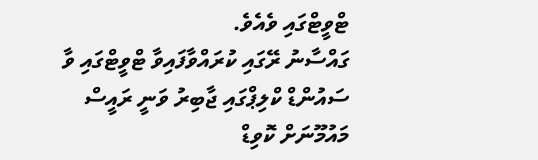ޓްވީޓްގައި ވެއެވެ.
ގައްސާނު ރޭގައި ކުރައްވާފައިވާ ޓްވީޓްގައި ވާ ސައުންޑް ކްލިޕްގައި ޖާބިރު ވަނީ ރައީސް މައުމޫނަށް ކޮވިޑް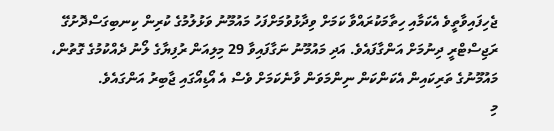ޖެހިފައިވާތީވެ އެކަމާއި ހިތާމަކުރައްވާ ކަމަށް ވިދާޅުވުމަށްފަހު މައުމޫނު ވަޅުލުމުގެ ކުރިން ކިނބިގަސްދޮށުގޭ ރަޖިސްޓްރީ ދިނުމަށް އަންގާފައެވެ. އަދި މައުމޫނު ނަގާފައިވާ 29 މިލިއަން ރުފިޔާގެ ލޯނު ދެއްކުމުގެ ގޮތުން، މައުމޫނުގެ ތަރިކައިން އެކަންކަން ނިންމަވަން ވާނެކަމަށް ވެސް އެ އޯޑިއޯގައި ޖާބިރު އަންގައެވެ.
މި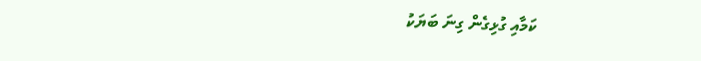ކަމާއި ގުޅިގެން ގިނަ ބަޔަކު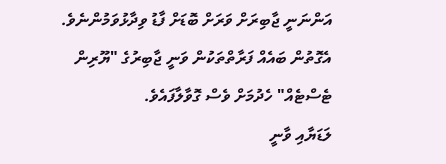އަންނަނީ ޖާބިރަށް ވަރަށް ބޮޑަށް ފާޑު ވިދާޅުވަމުންނެވެ. އެގޮތުން ބައެއް ފަރާތްތަކުން ވަނީ ޖާބިރުގެ "ޔޫރިން ޓެސްޓެއް" ހެދުމަށް ވެސް ގޮވާލާފައެވެ.
ލަޑަޔާއި ވާނީ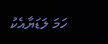ހަމަ ލަޑަޔާއެކު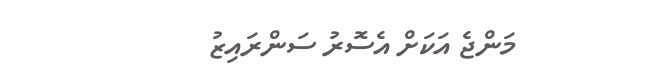މަންޖެ އަކަށް އެސޮރު ސަންރައިޒު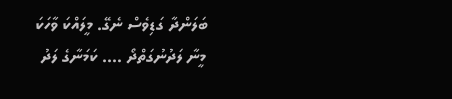ބަލަންދާ ގަޑިވެސް ނެގޭ. މީލައްކަ ވާހަކަ
މީނާ ލަދުނުގަތްދޯ …. ކަމަނާގެ ލަދު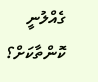ގެއްލުނީ ކޮންތާކަށް؟